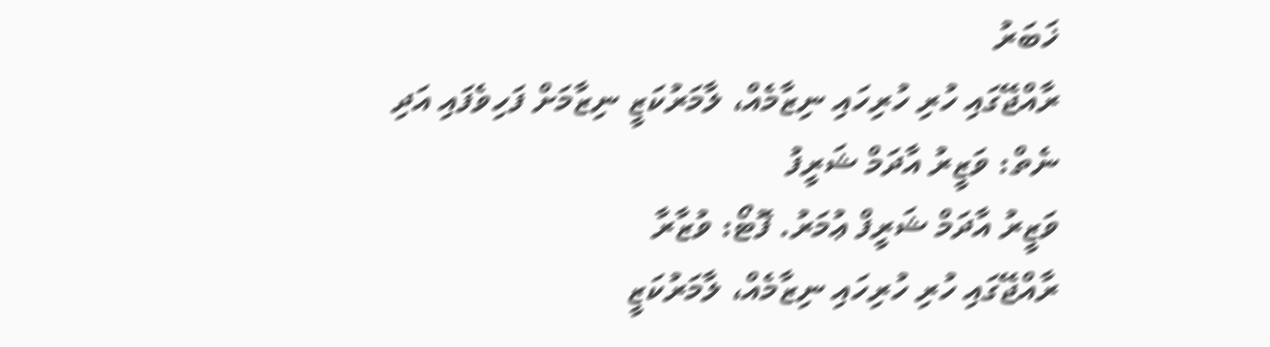ޚަބަރު
ރާއްޖޭގައި ހުރި ހުރިހައި ނިޒާމެއް، ލާމަރުކަޒީ ނިޒާމަށް ފަހިވެފައި އަދި ނެތް: ވަޒީރު އާދަމް ޝަރީފު
ވަޒީރު އާދަމް ޝަރީފް ޢުމަރު. ފޮޓޯ: ވުޒާރާ
ރާއްޖޭގައި ހުރި ހުރިހައި ނިޒާމެއް، ލާމަރުކަޒީ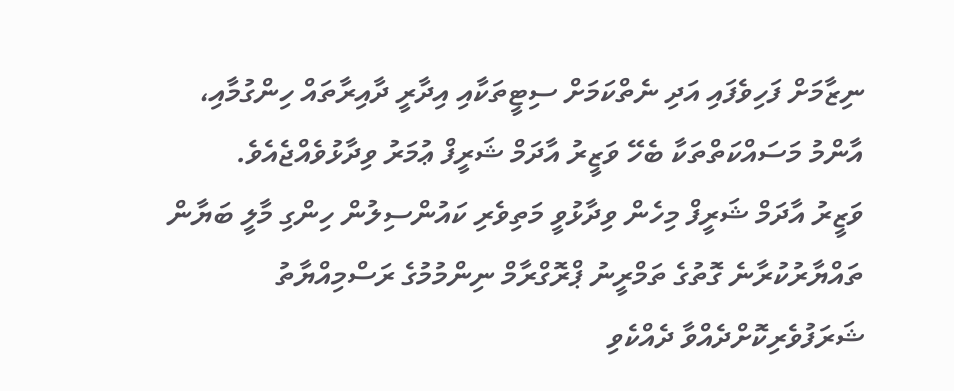ނިޒާމަށް ފަހިވެފައި އަދި ނެތްކަމަށް ސިޓީތަކާއި އިދާރީ ދާއިރާތައް ހިންގުމާއި، އާންމު މަސައްކަތްތަކާ ބެހޭ ވަޒީރު އާދަމް ޝަރީފް ޢުމަރު ވިދާޅުވެއްޖެއެވެ.
ވަޒީރު އާދަމް ޝަރީފް މިހެން ވިދާޅުވީ މަތިވެރި ކައުންސިލުން ހިންގި މާލީ ބަޔާން ތައްޔާރުކުރާނެ ގޮތުގެ ތަމްރީނު ޕްރޮގްރާމް ނިންމުމުގެ ރަސްމިއްޔާތު ޝަރަފުވެރިކޮށްދެއްވާ ދެއްކެވި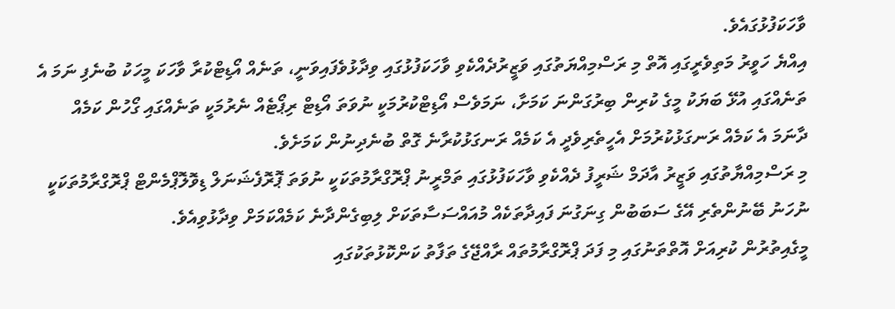ވާހަކަފުޅުގައެވެ.
އިއްޔެ ހަވީރު މަތިވެރީގައި އޮތް މި ރަސްމިއްޔަތުގައި ވަޒީރުދެއްކެވި ވާހަކަފުޅުގައި ވިދާޅުވެފައިވަނީ، ތަނެއް އޯޑިޓްކުރާ ވާހަކަ މީހަކު ބުނެފި ނަމަ އެ ތަނެއްގައި އުޅޭ ބަޔަކު މީގެ ކުރިން ބިރުގަންނަ ކަމަށާ، ނަމަވެސް އޯޑިޓްކުރުމަކީ ނުވަތަ އޯޑިޓް ރިޕޯޓެއް ނެރުމަކީ ތަނެއްގައި ގޯހުން ކަމެއް ދާނަމަ އެ ކަމެއް ރަނގަޅުކުރުމަށް އެހީތެރިވެދީ އެ ކަމެއް ރަނގަޅުކުރާނެ ގޮތް ބުނެދިނުން ކަމަށެވެ.
މި ރަސްމިއްޔާތުގައި ވަޒީރު އާދަމް ޝަރީފު ދެއްކެވި ވާހަކަފުޅުގައި ތަމްރީނު ޕްރޮގްރާމުތަކަކީ ނުވަތަ ޕޮރޮފެޝަނަލް ޑިވޮލޮޕްމެންޓް ޕްރޮގްރާމުތަކަކީ ނުހަނު ބޭނުންތެރި އޭގެ ސަބަބުން ގިނަގުނަ ފައިދާތަކެއް މުއައްސަސާތަކަށް ލިބިގެންދާނެ ކަމެއްކަމަށް ވިދާޅުވިއެވެ.
މީގެއިތުރުން ކުރިއަށް އޮތްތަނުގައި މި ފަދަ ޕްރޮގްރާމުތައް ރާއްޖޭގެ ތަފާތު ކަންކޮޅުތަކުގައި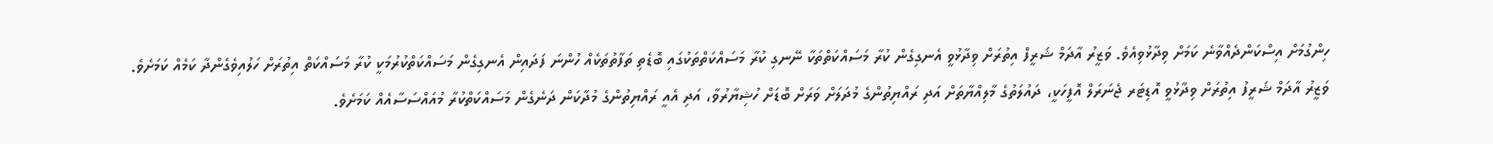ހިންގުމަށް އިސްކަންދެއްވާނެ ކަމަށް ވިދާޅުވިއެވެ. ވަޒީރު އާދަމް ޝަރީފް އިތުރަށް ވިދާޅުވީ އެނގިގެން ކުރާ މަސައްކަތްތަކާ ނޭނގި ކުރާ މަސައްކަތްތަކުގައި ބޮޑެތި ތަފާތުތަކެއް ހުންނަ ފަދައިން އެނގިގެން މަސައްކަތްކުރުމަކީ ކުރާ މަސައްކަތް އިތުރަށް ހަލުއިވެގެންދާ ކަމެއް ކަމަށެވެ.
ވަޒީރު އާދަމް ޝަރީފު އިތުރަށް ވިދާޅުވީ އޮޑިޓަރ ޖެނަރަލް އޮފީހަކީ، ދައުލަތުގެ މާލިއްޔާތަށް އަދި ރައްޔިތުންގެ މުދަލަށް ވަރަށް ބޮޑަށް ހުޝިޔާރުވާ، އަދި އެއީ ރައްޔިތުންގެ މުދާކަން ދަނެގެން މަސައްކަތްކުރާ މުއައްސަސާއެއް ކަމަށެވެ.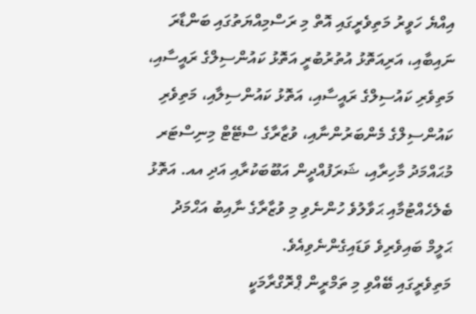އިއްޔެ ހަވީރު މަތިވެރީގައި އޮތް މި ރަސްމިއްޔަތުގައި ބަންޑާރަ ނައިބާއި، އަރިއަތޮޅު އުތުރުބުރީ އަތޮޅު ކައުންސިލްގެ ރައީސާއި، މަތިވެރި ކައުސިލްގެ ރައީސާއި، އަތޮޅު ކައުންސިލާއި، މަތިވެރި ކައުންސިލްގެ މެންބަރުންނާއި، ވުޒާރާގެ ސްޓޭޓް މިނިސްޓަރ މުޙައްމަދު މާހިރާއި، ޝަރަފުއްދީން އަބޫބަކުރާއި އަދި އއ. އަތޮޅު ބެލެހެއްޓުމާއި ޙަވާލުވެ ހުންނެވި މި ވުޒާރާގެ ނާއިބު އަޙްމަދު ޙަލީމް ބައިވެރިވެ ވަޑައިގެންނެވިއެވެ.
މަތިވެރީގައި ބޭއްވި މި ތަމްރީން ޕްރޮގްރާމަކީ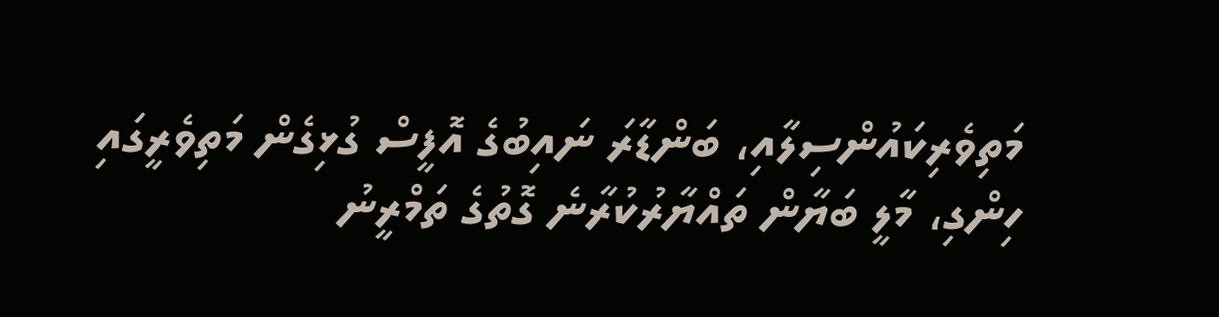މަތިވެރިކައުންސިލާއި، ބަންޑާރަ ނައިބުގެ އޮފީސް ގުޅިގެން މަތިވެރީގައި ހިންގި، މާލީ ބަޔާން ތައްޔާރުކުރާނެ ގޮތުގެ ތަމްރީނު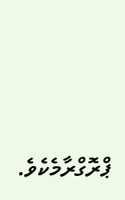ޕްރޮގްރާމެކެވެ.